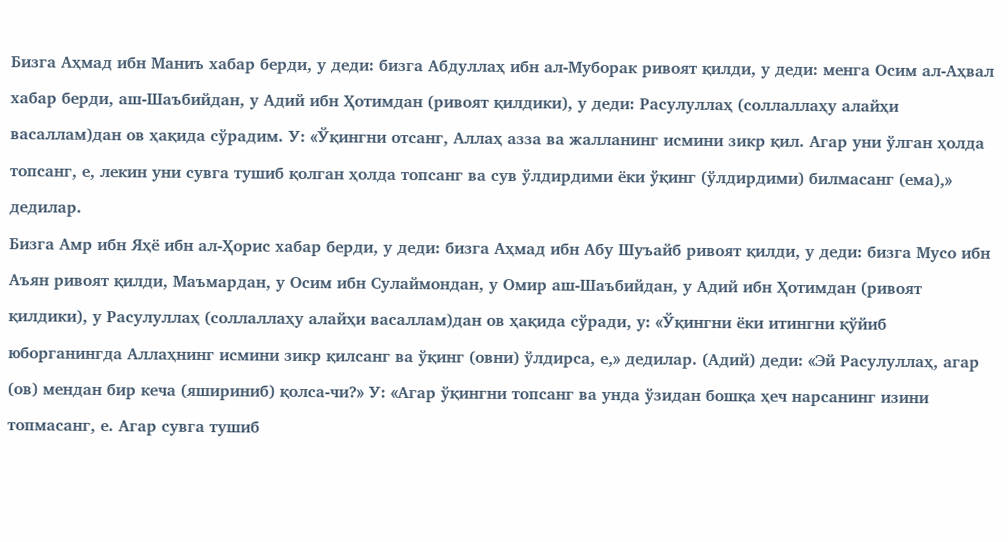Бизга Аҳмад ибн Маниъ хабар берди, у деди: бизга Абдуллаҳ ибн ал-Муборак ривоят қилди, у деди: менга Осим ал-Аҳвал хабар берди, аш-Шаъбийдан, у Адий ибн Ҳотимдан (ривоят қилдики), у деди: Расулуллаҳ (соллаллаҳу алайҳи васаллам)дан ов ҳақида сўрадим. У: «Ўқингни отсанг, Аллаҳ азза ва жалланинг исмини зикр қил. Агар уни ўлган ҳолда топсанг, е, лекин уни сувга тушиб қолган ҳолда топсанг ва сув ўлдирдими ёки ўқинг (ўлдирдими) билмасанг (ема),» дедилар.
Бизга Амр ибн Яҳё ибн ал-Ҳорис хабар берди, у деди: бизга Аҳмад ибн Абу Шуъайб ривоят қилди, у деди: бизга Мусо ибн Аъян ривоят қилди, Маъмардан, у Осим ибн Сулаймондан, у Омир аш-Шаъбийдан, у Адий ибн Ҳотимдан (ривоят қилдики), у Расулуллаҳ (соллаллаҳу алайҳи васаллам)дан ов ҳақида сўради, у: «Ўқингни ёки итингни қўйиб юборганингда Аллаҳнинг исмини зикр қилсанг ва ўқинг (овни) ўлдирса, е,» дедилар. (Адий) деди: «Эй Расулуллаҳ, агар (ов) мендан бир кеча (яшириниб) қолса-чи?» У: «Агар ўқингни топсанг ва унда ўзидан бошқа ҳеч нарсанинг изини топмасанг, е. Агар сувга тушиб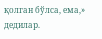қолган бўлса, ема,» дедилар.